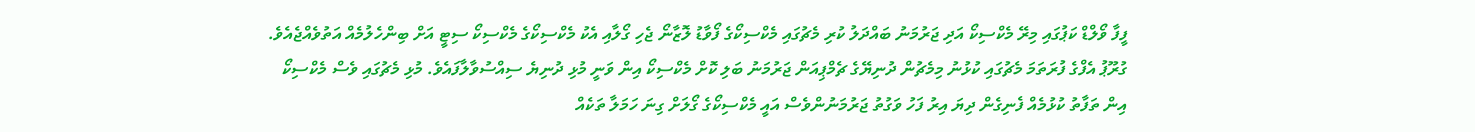ފީފާ ވޯލްޑް ކަޕުގައި މިރޭ މެކްސިކޯ އަދި ޖަރުމަނު ބައްދަލު ކުރި މެޗުގައި މެކްސިކޯގެ ފޯވާޑު ލޮޒާނޯ ޖެހި ގޯލާއި އެކު މެކްސިކޯގެ މެކްސިކޯ ސިޓީ އަށް ބިންހެލުމެއް އަތުވެއްޖެއެވެ.
ގުރޫޕު އެފްގެ ފުރަތަމަ މެޗުގައި ކުޅުނު މިމެޗުން ދުނިޔޭގެ ޗެމްޕިއަން ޖަރުމަނު ބަލި ކޮށް މެކްސިކޯ އިން ވަނީ މުޅި ދުނިޔެ ސިއްސުވާލާފައެވެ. މުޅި މެޗުގައި ވެސް މެކްސިކޯ އިން ތަފާތު ކުޅުމެއް ފެނިގެން ދިޔަ އިރު ފަހު ވަގުތު ޖަރުމަނުންވެސް އައީ މެކްސިކޯގެ ގޯލަށް ގިނަ ހަމަލާ ތަކެއް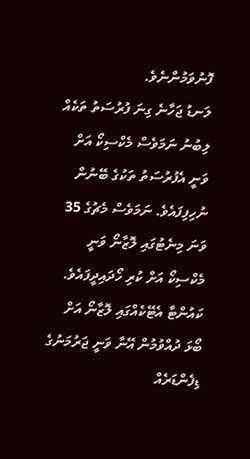ފޮނުވަމުންނެވެ.
ލަނޑު ޖަހާނެ ގިނަ ފުރުސަތު ތަކެއް ލިބުނު ނަމަވެސް މެކްސިކޯ އަށް ވަނީ އެފުރުސަތު ތަކުގެ ބޭނުން ނުހިފިފައެވެ. ނަމަވެސް މެޗުގެ 35 ވަނަ މިނެޓުގައި ލޮޒާނޯ ވަނީ މެކްސިކޯ އަށް ކުރި ހޯދައިދީފައެވެ. ކައުންޓާ އެޓޭކެއްގައި ލޮޒާނޯ އަށް ބޯޅަ ދުއްވުމުން އޭނާ ވަނީ ޖަރުމަނުގެ ޑިފެންޑަރެއް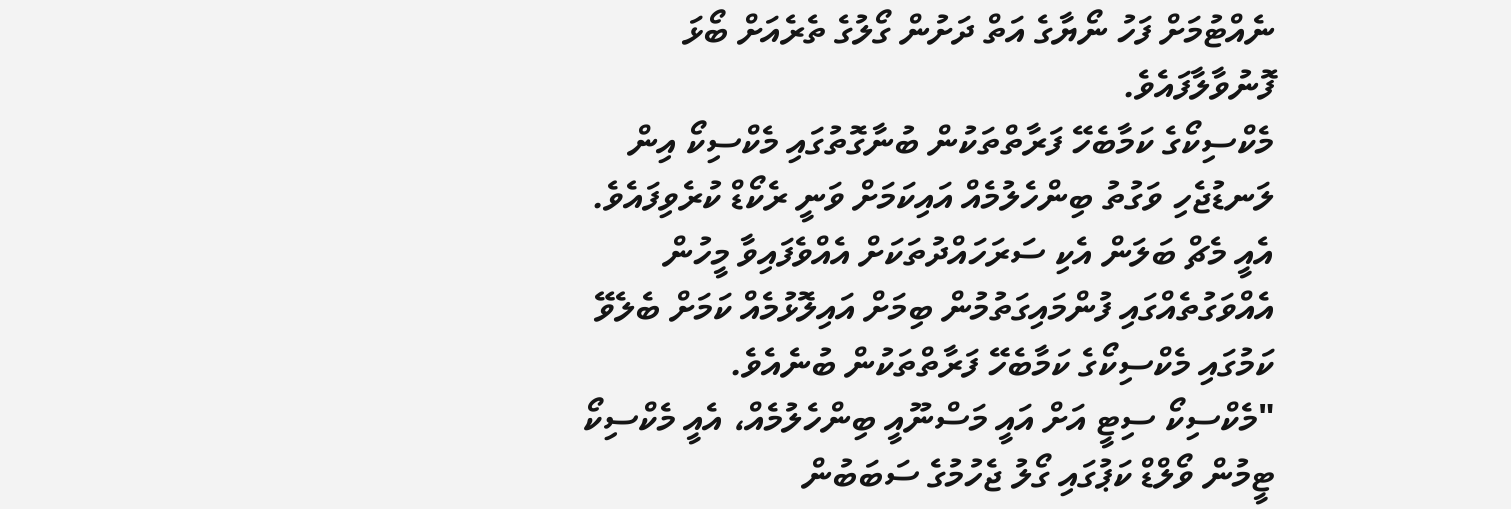ނެއްޓުމަށް ފަހު ނޯޔާގެ އަތް ދަށުން ގޯލުގެ ތެރެއަށް ބޯޅަ ފޮނުވާލާފައެވެ.
މެކްސިކޯގެ ކަމާބެހޭ ފަރާތްތަކުން ބުނާގޮތުގައި މެކްސިކޯ އިން ލަނޑުޖެހި ވަގުތު ބިންހެލުމެއް އައިކަމަށް ވަނީ ރެކޯޑް ކުރެވިފައެވެ.
އެއީ މެޗް ބަލަން އެކި ސަރަހައްދުތަކަށް އެއްވެފައިވާ މީހުން އެއްވަގުތެއްގައި ފުންމައިގަތުމުން ބިމަށް އައިލޮޅުމެއް ކަމަށް ބެލެވޭ ކަމުގައި މެކްސިކޯގެ ކަމާބެހޭ ފަރާތްތަކުން ބުނެއެވެ.
"މެކްސިކޯ ސިޓީ އަށް އައީ މަސްނޫއީ ބިންހެލުމެއް، އެއީ މެކްސިކޯ ޓީމުން ވޯލްޑް ކަޕުގައި ގޯލު ޖެހުމުގެ ސަބަބުން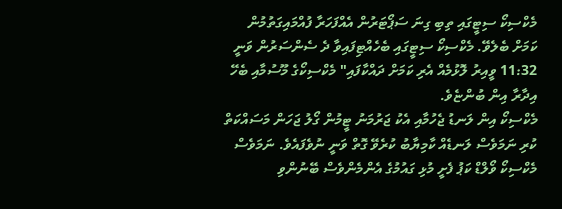މެކްސިކޯ ސިޓީގައި ތިބި ގިނަ ސަޕޯޓަރުން އެއްފަހަރާ ފުއްމައިގަތުމުން ކަމަށް ބެލެވޭ. މެކްސިކޯ ސިޓީގައި ބެހެއްޓިފައިވާ ދެ ސެންސަރުން ވަނީ 11:32 ވީއިރު ލޮޅުމެއް އެރި ކަމަށް ދައްކާފައި" މެކްސިކޯގެ މޫސުމާއި ބެހޭ އިދާރާ އިން ބުންޏެވެ.
މެކްސިކޯ އިން ލަނޑު ޖެހުމާއި އެކު ޖަރުމަނު ޓީމުން ގޯލު ޖަހަން މަސައްކަތް ކުރި ނަމަވެސް ލަނޑެއް ކާމިޔާބު ކުރެވޭ ގޮތް ވަނީ ނުވެފައެވެ. ނަމަވެސް މެކްސިކޯ ވޯލްޑް ކަޕު ފެށީ މުޅި ގައުމުގެ އެންމެންވެސް ބޭނުންވި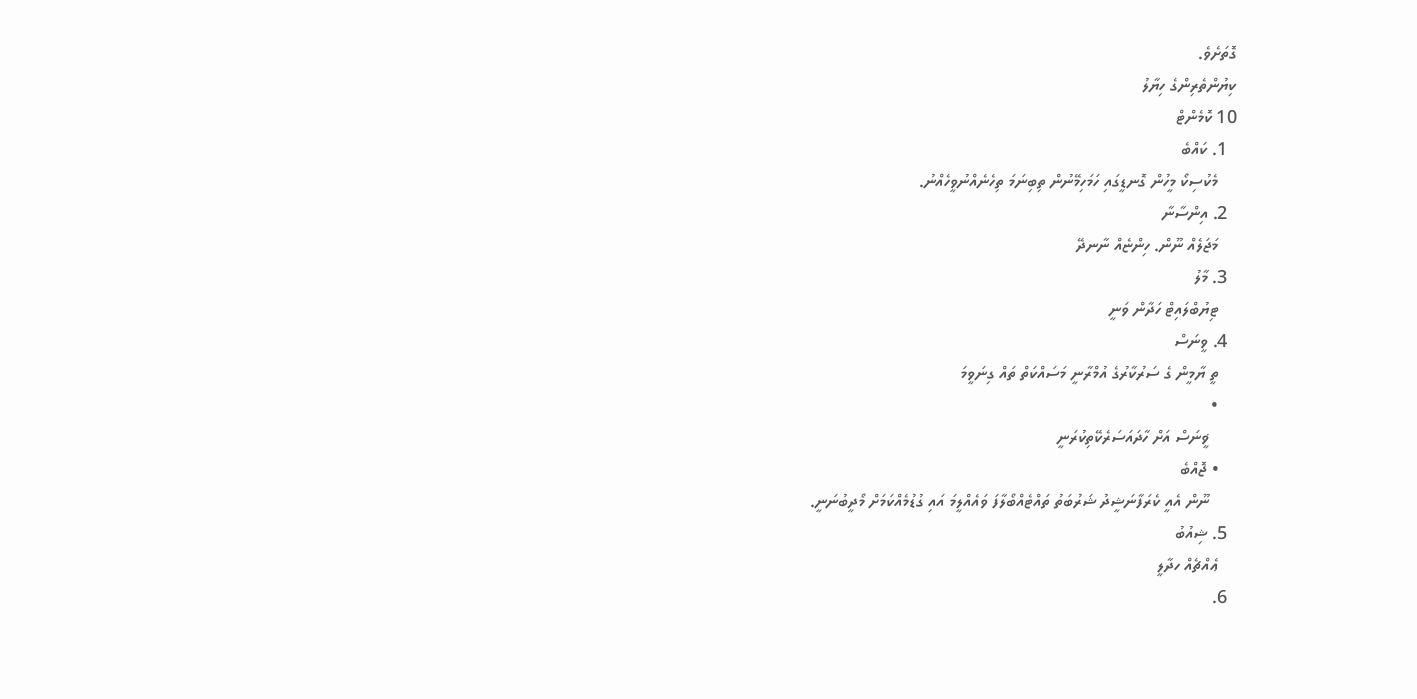ގޮތަށެވެ.
ކިޔުންތެރިންގެ ހިޔާލު
10 ކޮމެންޓް
  1. ކައްބެ
    މެކުސިކޯ މީހުން ގޮނޑީގައި ހަމަހިމޭނުން ތިބިނަމަ ތިހެނެއްނުވީހެއްނު.
  2. އިންސާނާ
    މަޖަލެއް ނޫން. ހިންޏެއް ނާނދޭ
  3. މާލު
    ޓިޔުބްލައިޓް ހަދާން ވަނީ
  4. ވީނަސް
    ތީ ޔާމީން ގެ ސަރުކާރުގެ އުމްރާނީ މަސައްކަތް ތައް ގިނަވީމަ
    •
      ޥީނަސް އަށް ހާދައަސަރެކޭތިކުރަނީ
    • ޖޮއްބެ
      ނޫން އެއީ ކެރަފާނަޝީދު ޝަރުބަތު ތައްޓެއްބޯލާފަ ވައެއްލީމަ އައި ގުޑުމެއްކަމަށް މޯދީބުނަނީ.
  5. ޝިއުބު
    ޢެއްޗެއް ހދާލީ
  6.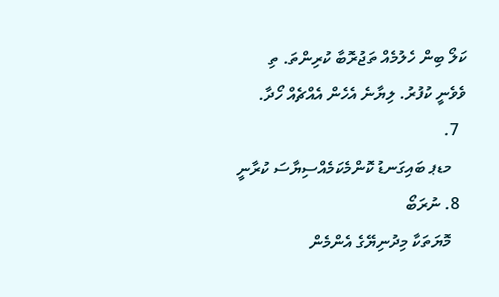ކަލޯ ބިން ހެލުމެއް ތަޖުރޮބާ ކުރިންތަ. ތި ވެވެނީ ކުފުރު. ލިޔާނެ އެހެން އެއްޗެއް ހޯދާ.
  7.
    މޑޕ ބައިގަނޑު ކޮންމެކަމެއްސިޔާސަ ކުރާނީ
  8. ނުރަބޯ
    މޮޔަތަކާ މިދުނިޔޭގެ އެންމެން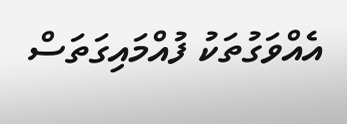އެއްވަގުތަކު ފުއްމައިގަތަސް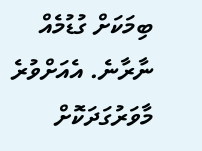ބިމަކަށް ގުޑުމެއް ނާރާނެ. އެއަށްވުރެ މާވަރުގަދަކޮށް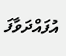އުފައްދަވާފަ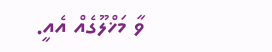ވާ މަޚްލޫގެއް އެއީ.